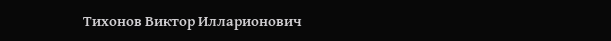Тихонов Виктор Илларионович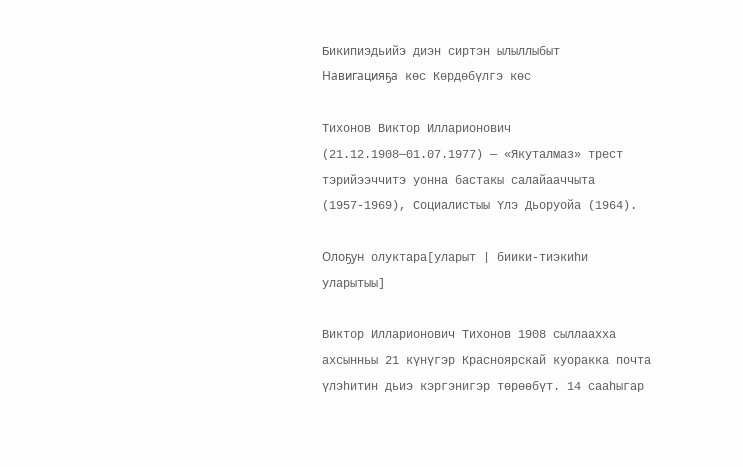Бикипиэдьийэ диэн сиртэн ылыллыбыт
Навигацияҕа көс Көрдөбүлгэ көс

Тихонов Виктор Илларионович (21.12.1908—01.07.1977) — «Якуталмаз» трест тэрийээччитэ уонна бастакы салайааччыта (1957-1969), Социалистыы Үлэ Дьоруойа (1964).

Олоҕун олуктара[уларыт | биики-тиэкиһи уларытыы]

Виктор Илларионович Тихонов 1908 сыллаахха ахсынньы 21 күнүгэр Красноярскай куоракка почта үлэһитин дьиэ кэргэнигэр төрөөбүт. 14 сааһыгар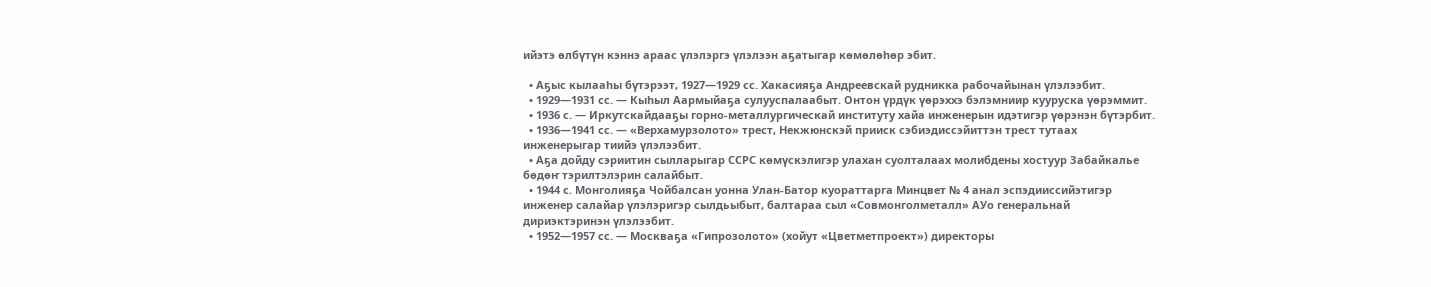ийэтэ өлбүтүн кэннэ араас үлэлэргэ үлэлээн аҕатыгар көмөлөһөр эбит.

  • Аҕыс кылааһы бүтэрээт, 1927—1929 сс. Хакасияҕа Андреевскай рудникка рабочайынан үлэлээбит.
  • 1929—1931 сс. — Кыһыл Аармыйаҕа сулууспалаабыт. Онтон үрдүк үөрэххэ бэлэмниир кууруска үөрэммит.
  • 1936 с. — Иркутскайдааҕы горно-металлургическай институту хайа инженерын идэтигэр үөрэнэн бүтэрбит.
  • 1936—1941 сс. — «Верхамурзолото» трест, Некжюнскэй прииск сэбиэдиссэйиттэн трест тутаах инженерыгар тиийэ үлэлээбит.
  • Аҕа дойду сэриитин сылларыгар ССРС көмүскэлигэр улахан суолталаах молибдены хостуур Забайкалье бөдөҥ тэрилтэлэрин салайбыт.
  • 1944 с. Монголияҕа Чойбалсан уонна Улан-Батор куораттарга Минцвет № 4 анал эспэдииссийэтигэр инженер салайар үлэлэригэр сылдьыбыт, балтараа сыл «Совмонголметалл» АУо генеральнай дириэктэринэн үлэлээбит.
  • 1952—1957 сс. — Москваҕа «Гипрозолото» (хойут «Цветметпроект») директоры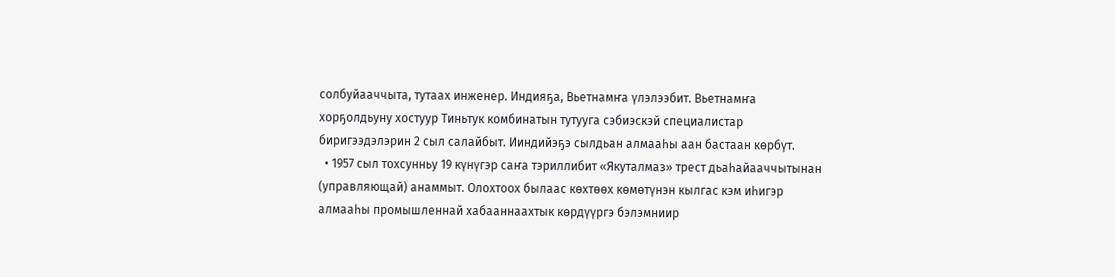солбуйааччыта, тутаах инженер. Индияҕа, Вьетнамҥа үлэлээбит. Вьетнамҥа хорҕолдьуну хостуур Тиньтук комбинатын тутууга сэбиэскэй специалистар биригээдэлэрин 2 сыл салайбыт. Ииндийэҕэ сылдьан алмааһы аан бастаан көрбүт.
  • 1957 сыл тохсунньу 19 күнүгэр саҥа тэриллибит «Якуталмаз» трест дьаһайааччытынан (управляющай) анаммыт. Олохтоох былаас көхтөөх көмөтүнэн кылгас кэм иһигэр алмааһы промышленнай хабааннаахтык көрдүүргэ бэлэмниир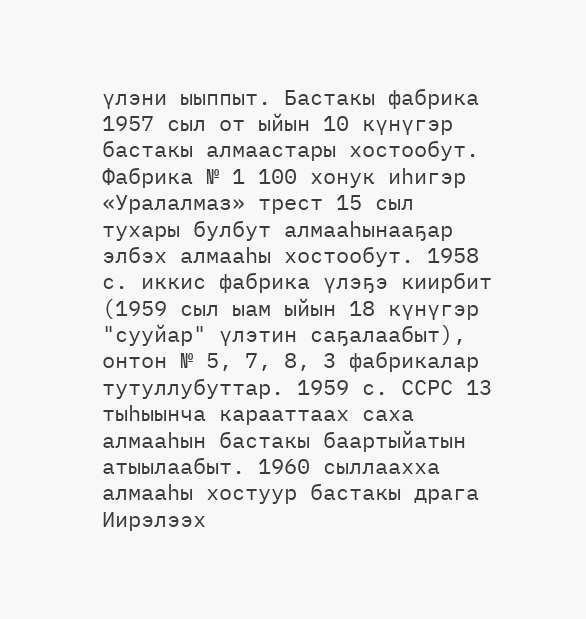үлэни ыыппыт. Бастакы фабрика 1957 сыл от ыйын 10 күнүгэр бастакы алмаастары хостообут. Фабрика № 1 100 хонук иһигэр «Уралалмаз» трест 15 сыл тухары булбут алмааһынааҕар элбэх алмааһы хостообут. 1958 с. иккис фабрика үлэҕэ киирбит (1959 сыл ыам ыйын 18 күнүгэр "сууйар" үлэтин саҕалаабыт), онтон № 5, 7, 8, 3 фабрикалар тутуллубуттар. 1959 с. ССРС 13 тыһыынча карааттаах саха алмааһын бастакы баартыйатын атыылаабыт. 1960 сыллаахха алмааһы хостуур бастакы драга Иирэлээх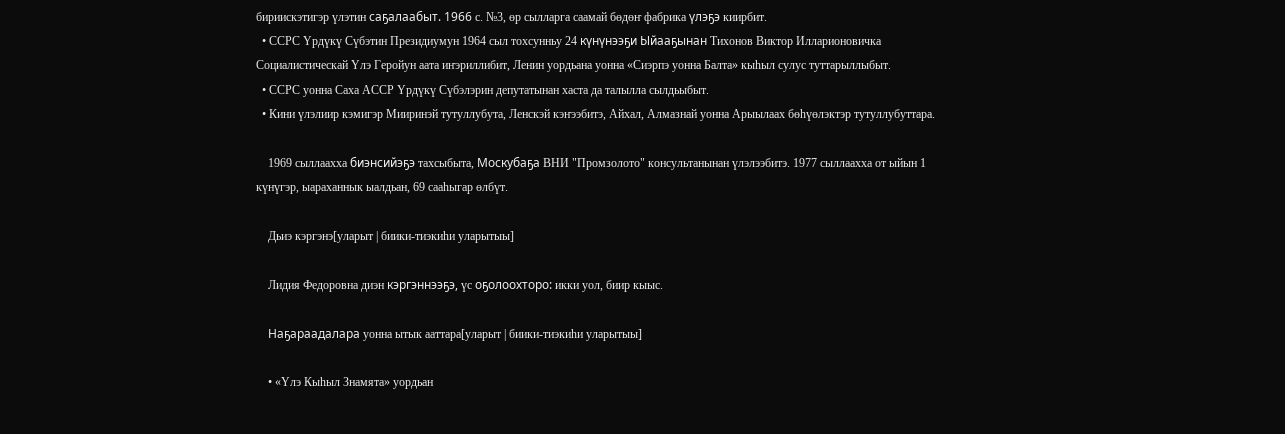бириискэтигэр үлэтин саҕалаабыт. 1966 с. №3, өр сылларга саамай бөдөҥ фабрика үлэҕэ киирбит.
  • ССРС Үрдүкү Сүбэтин Президиумун 1964 сыл тохсунньу 24 күнүнээҕи Ыйааҕынан Тихонов Виктор Илларионовичка Социалистическай Үлэ Геройун аата иҥэриллибит, Ленин уордьана уонна «Сиэрпэ уонна Балта» кыһыл сулус туттарыллыбыт.
  • ССРС уонна Саха АССР Үрдүкү Сүбэлэрин депутатынан хаста да талылла сылдьыбыт.
  • Кини үлэлиир кэмигэр Мииринэй тутуллубута, Ленскэй кэҥээбитэ, Айхал, Алмазнай уонна Арыылаах бөһүөлэктэр тутуллубуттара.

    1969 сыллаахха биэнсийэҕэ тахсыбыта, Москубаҕа ВНИ "Промзолото" консультанынан үлэлээбитэ. 1977 сыллаахха от ыйын 1 күнүгэр, ыараханнык ыалдьан, 69 сааһыгар өлбүт.

    Дьиэ кэргэнэ[уларыт | биики-тиэкиһи уларытыы]

    Лидия Федоровна диэн кэргэннээҕэ, үс оҕолоохторо: икки уол, биир кыыс.

    Наҕараадалара уонна ытык ааттара[уларыт | биики-тиэкиһи уларытыы]

    • «Үлэ Кыһыл Знамята» уордьан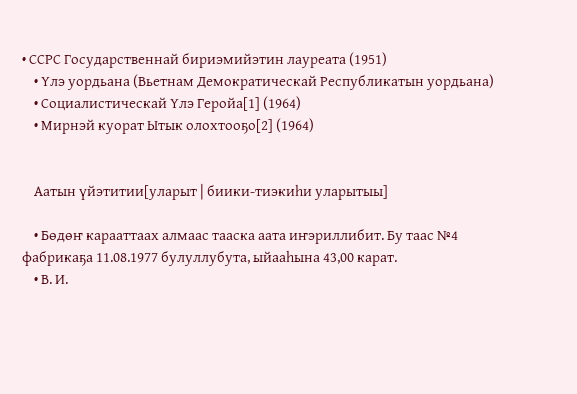• ССРС Государственнай бириэмийэтин лауреата (1951)
    • Үлэ уордьана (Вьетнам Демократическай Республикатын уордьана)
    • Социалистическай Үлэ Геройа[1] (1964)
    • Мирнэй куорат Ытык олохтооҕо[2] (1964)


    Аатын үйэтитии[уларыт | биики-тиэкиһи уларытыы]

    • Бөдөҥ карааттаах алмаас тааска аата иҥэриллибит. Бу таас №4 фабрикаҕа 11.08.1977 булуллубута, ыйааһына 43,00 карат.
    • В. И.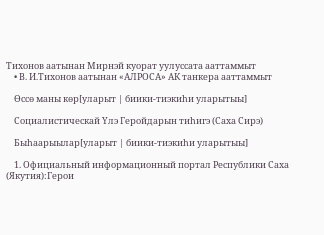Тихонов аатынан Мирнэй куорат уулуссата ааттаммыт
    • В. И.Тихонов аатынан «АЛРОСА» АК танкера ааттаммыт

    Өссө маны көр[уларыт | биики-тиэкиһи уларытыы]

    Социалистическай Үлэ Геройдарын тиһигэ (Саха Сирэ)

    Быһаарыылар[уларыт | биики-тиэкиһи уларытыы]

    1. Официальный информационный портал Республики Саха (Якутия):Герои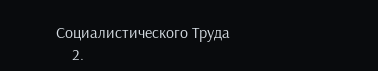Социалистического Труда
    2.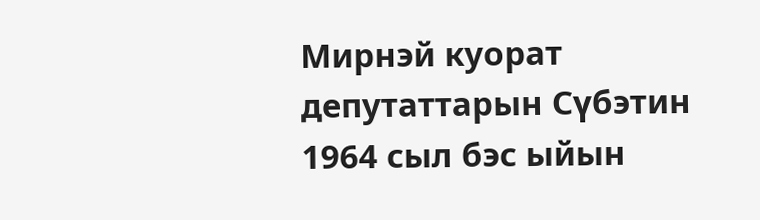Мирнэй куорат депутаттарын Сүбэтин 1964 сыл бэс ыйын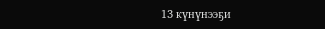13 күнүнээҕи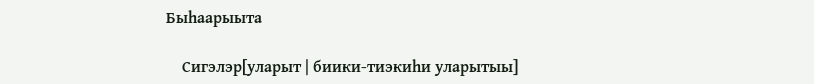Быһаарыыта

    Сигэлэр[уларыт | биики-тиэкиһи уларытыы]